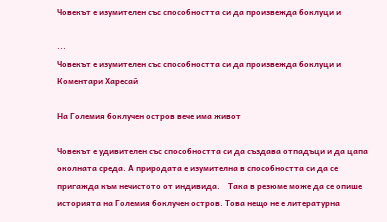Човекът е изумителен със способността си да произвежда боклуци и

...
Човекът е изумителен със способността си да произвежда боклуци и
Коментари Харесай

На Големия боклучен остров вече има живот

Човекът е удивителен със способността си да създава отпадъци и да цапа околната среда. А природата е изумителна в способността си да се пригажда към нечистото от индивида.    Така в резюме може да се опише историята на Големия боклучен остров. Това нещо не е литературна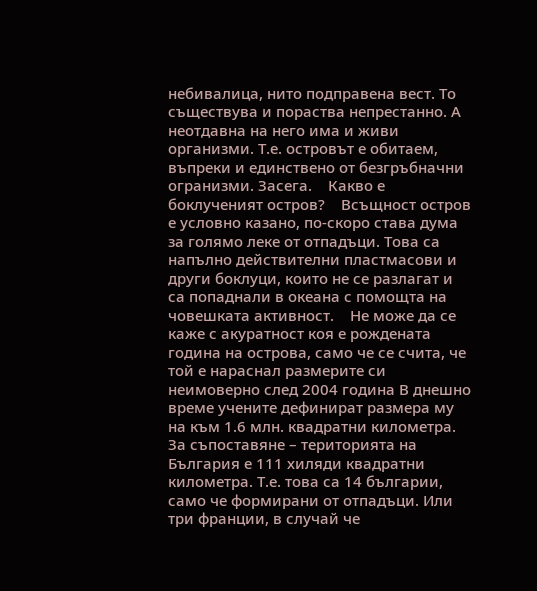небивалица, нито подправена вест. То съществува и пораства непрестанно. А неотдавна на него има и живи организми. Т.е. островът е обитаем, въпреки и единствено от безгръбначни огранизми. Засега.    Какво е боклученият остров?    Всъщност остров е условно казано, по-скоро става дума за голямо леке от отпадъци. Това са напълно действителни пластмасови и други боклуци, които не се разлагат и са попаднали в океана с помощта на човешката активност.    Не може да се каже с акуратност коя е рождената година на острова, само че се счита, че той е нараснал размерите си неимоверно след 2004 година В днешно време учените дефинират размера му на към 1.6 млн. квадратни километра. За съпоставяне – територията на България е 111 хиляди квадратни километра. Т.е. това са 14 българии, само че формирани от отпадъци. Или три франции, в случай че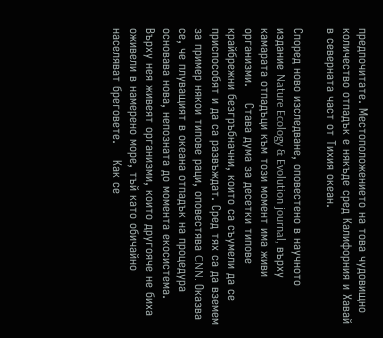предпочитате. Местоположението на това чудовищно количество отпадък е някъде сред Калифорния и Хавай в северната част от Тихия океан.

Според ново изследване, оповестено в научното издание Nature Ecology & Evolution journal, върху камарата отпадъци към този момент има живи организми.    Става дума за десетки типове крайбрежни безгръбначни, които са съумели да се приспособят и да са развъждат. Сред тях са да вземем за пример някои типове раци, оповестява CNN. Оказва се, че плуващият в океана отпадък на процедура основава нова, непозната до момента екосистема. Върху нея живеят организми, които другояче не биха оживели в намерено море, тъй като обичайно населяват бреговете.    Как се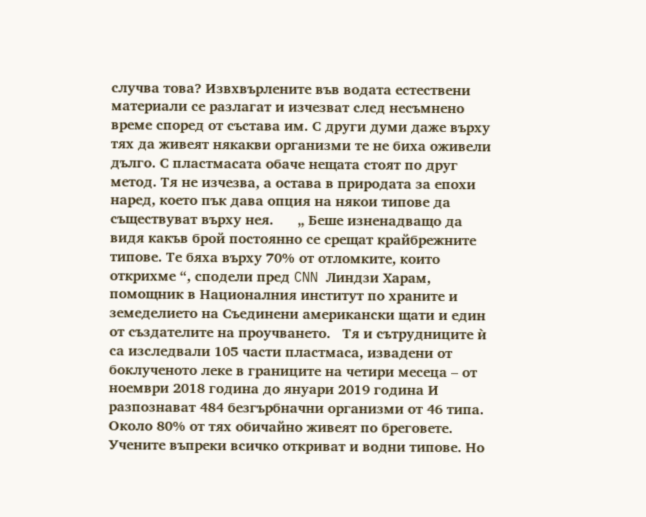случва това? Извхвърлените във водата естествени материали се разлагат и изчезват след несъмнено време според от състава им. С други думи даже върху тях да живеят някакви организми те не биха оживели дълго. С пластмасата обаче нещата стоят по друг метод. Тя не изчезва, а остава в природата за епохи наред, което пък дава опция на някои типове да съществуват върху нея.      „ Беше изненадващо да видя какъв брой постоянно се срещат крайбрежните типове. Те бяха върху 70% от отломките, които открихме “, сподели пред CNN Линдзи Харам, помощник в Националния институт по храните и земеделието на Съединени американски щати и един от създателите на проучването.   Тя и сътрудниците ѝ са изследвали 105 части пластмаса, извадени от боклученото леке в границите на четири месеца – от ноември 2018 година до януари 2019 година И разпознават 484 безгърбначни организми от 46 типа. Около 80% от тях обичайно живеят по бреговете.    Учените въпреки всичко откриват и водни типове. Но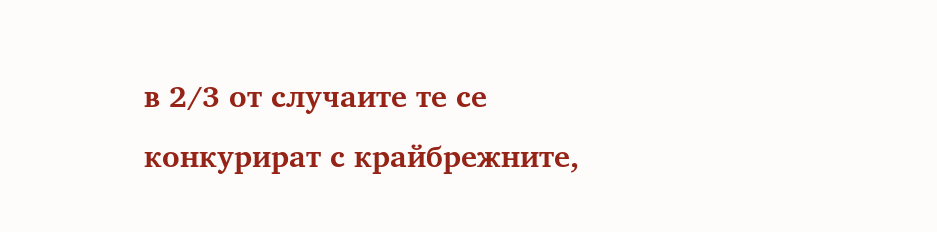в 2/3 от случаите те се конкурират с крайбрежните,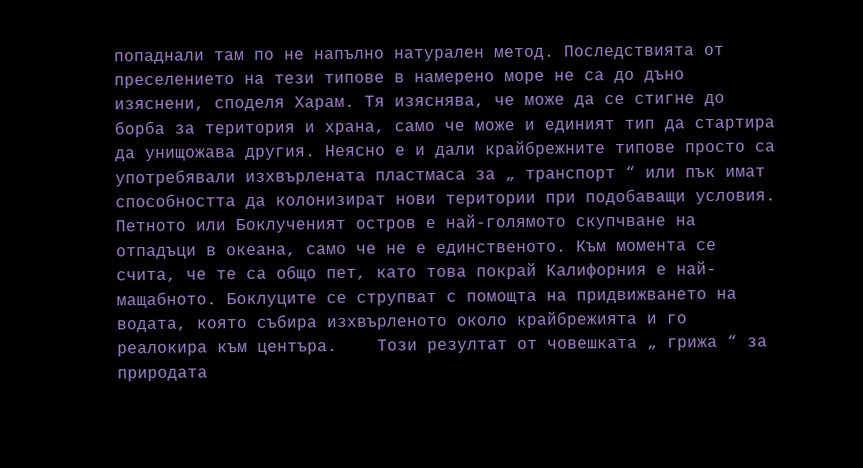попаднали там по не напълно натурален метод. Последствията от преселението на тези типове в намерено море не са до дъно изяснени, споделя Харам. Тя изяснява, че може да се стигне до борба за територия и храна, само че може и единият тип да стартира да унищожава другия. Неясно е и дали крайбрежните типове просто са употребявали изхвърлената пластмаса за „ транспорт “ или пък имат способността да колонизират нови територии при подобаващи условия.   Петното или Боклученият остров е най-голямото скупчване на отпадъци в океана, само че не е единственото. Към момента се счита, че те са общо пет, като това покрай Калифорния е най-мащабното. Боклуците се струпват с помощта на придвижването на водата, която събира изхвърленото около крайбрежията и го реалокира към центъра.    Този резултат от човешката „ грижа “ за природата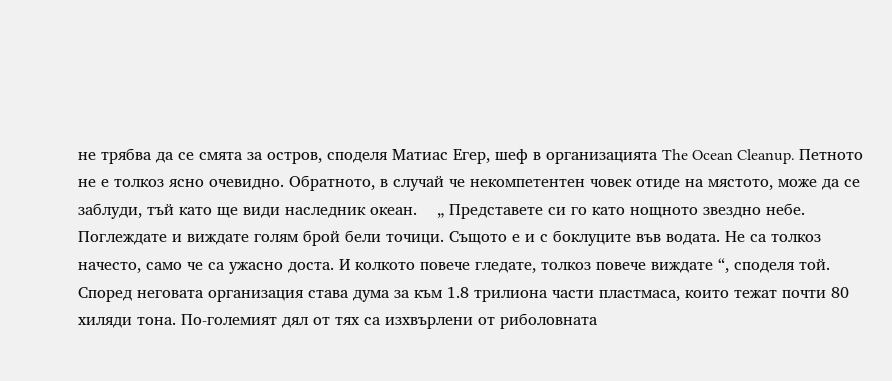не трябва да се смята за остров, споделя Матиас Егер, шеф в организацията The Ocean Cleanup. Петното не е толкоз ясно очевидно. Обратното, в случай че некомпетентен човек отиде на мястото, може да се заблуди, тъй като ще види наследник океан.    „ Представете си го като нощното звездно небе. Поглеждате и виждате голям брой бели точици. Същото е и с боклуците във водата. Не са толкоз начесто, само че са ужасно доста. И колкото повече гледате, толкоз повече виждате “, споделя той.    Според неговата организация става дума за към 1.8 трилиона части пластмаса, които тежат почти 80 хиляди тона. По-големият дял от тях са изхвърлени от риболовната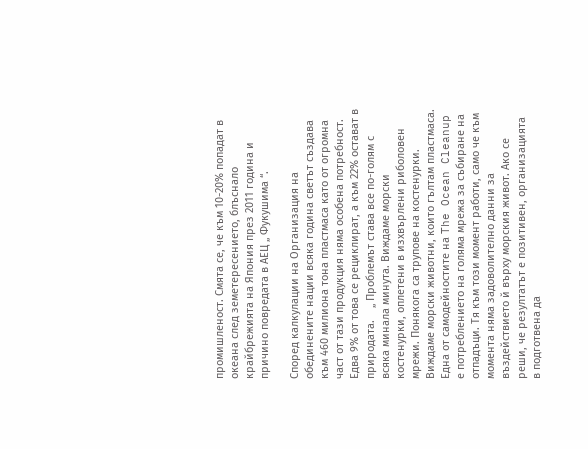промишленост. Смята се, че към 10-20% попадат в океана след земетересението, блъснало крайбрежията на Япония през 2011 година и причино повредата в АЕЦ „ Фукушима “.

Според калкулации на Организация на обединените нации всяка година светът създава към 460 милиона тона пластмаса като от огромна част от тази продукция няма особена потребност. Едва 9% от това се рециклират, а към 22% остават в природата.    „ Проблемът става все по-голям с всяка минала минута. Виждаме морски костенурки, оплетени в изхвърлени риболовен мрежи. Понякога са трупове на костенурки. Виждаме морски животни, които гълтам пластмаса.   Една от самодейностите на The Ocean Cleanup е потреблението на голяма мрежа за събиране на отпадъци. Тя към този момент работи, само че към момента няма задоволително данни за въздействието й върху морския живот. Ако се реши, че резултатът е позитивен, организацията в подготвена да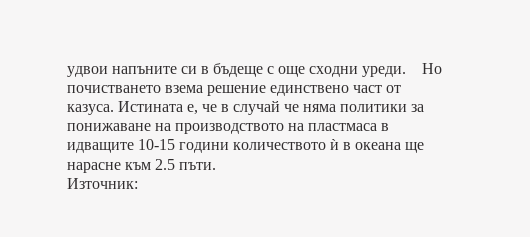удвои напъните си в бъдеще с още сходни уреди.    Но почистването взема решение единствено част от казуса. Истината е, че в случай че няма политики за понижаване на производството на пластмаса в идващите 10-15 години количеството ѝ в океана ще нарасне към 2.5 пъти.
Източник: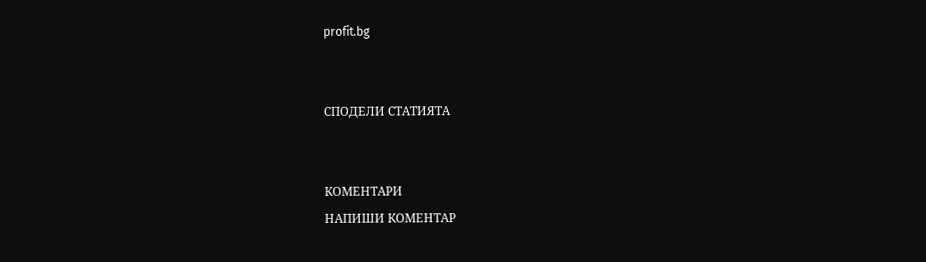profit.bg


СПОДЕЛИ СТАТИЯТА


КОМЕНТАРИ
НАПИШИ КОМЕНТАР